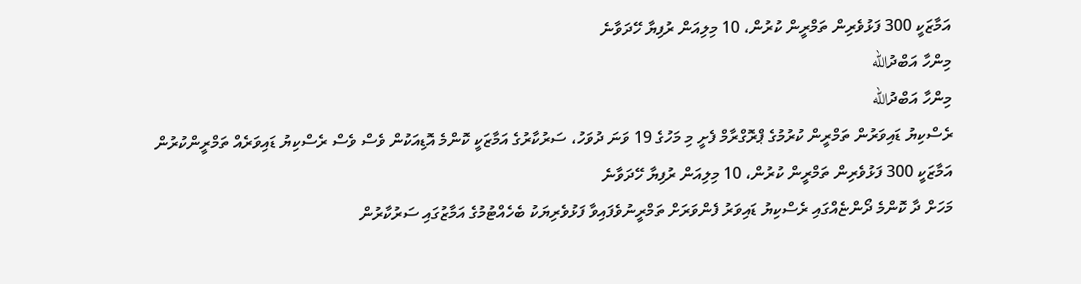އަމާޒަކީ 300 ފަޅުވެރިން ތަމްރީން ކުރުން، 10 މިލިއަން ރުފިޔާ ހޭދަވާނެ
މިންހާ އަބްދުالله
މިންހާ އަބްދުالله
ރެސްކިޔު ޑައިވަރުން ތަމްރީން ކުރުމުގެ ޕްރޮގްރާމް ފެށީ މި މަހުގެ 19 ވަނަ ދުވަހު، ސަރުކާރުގެ އަމާޒަކީ ކޮންމެ އޮޑިއަކުން ވެސް ވެސް ރެސްކިޔު ޑައިވަރެއް ތަމްރީންކުރުން
އަމާޒަކީ 300 ފަޅުވެރިން ތަމްރީން ކުރުން، 10 މިލިއަން ރުފިޔާ ހޭދަވާނެ
މަހަށް ދާ ކޮންމެ ދޯންޏެއްގައި ރެސްކިޔު ޑައިވަރު ފެންވަރަށް ތަމްރީނުވެފައިވާ ފަޅުވެރިޔަކު ބެހެއްޓުމުގެ އަމާޒުގައި ސަރުކާރުން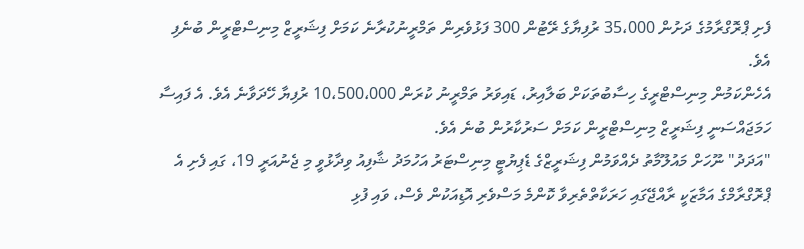ފެށި ޕްރޮގްރާމުގެ ދަށުން 35،000 ރުފިޔާގެ ރޭޓުން 300 ފަޅުވެރިން ތަމްރީނުކުރާނެ ކަމަށް ފިޝަރީޒް މިނިސްޓްރީން ބުނެފި އެވެ.
އެހެންކަމުން މިނިސްޓްރީގެ ހިސާބުތަކަށް ބަލާއިރު، ޑައިވަރު ތަމްރީނު ކުރަން 10،500،000 ރުފިޔާ ހޭދަވާނެ އެވެ. އެ ފައިސާ ހަމަޖައްސަނީ ފިޝަރީޒް މިނިސްޓްރީން ކަމަށް ސަރުކާރުން ބުނެ އެވެ.
"އަދަދު" ނޫހަށް މައުލޫމާތު ދެއްވަމުން ފިޝަރީޒްގެ ޑެޕިޔުޓީ މިނިސްޓަރު އަހުމަދު ޝާފިއު ވިދާޅުވީ މި ޖެނުއަރީ 19، ގައި ފެށި އެ ޕްރޮގްރާމްގެ އަމާޒަކީ ރާއްޖޭގައި ހަރަކާތްތެރިވާ ކޮންމެ މަސްވެރި އޮޑިއަކުން ވެސް، ވައި ފުޅި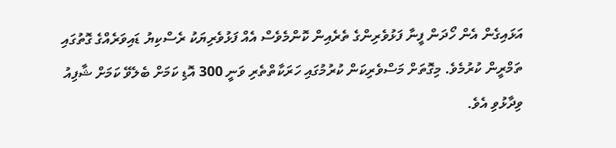އަޅައިގެން އެން ހޯދަން ފީނާ ފަޅުވެރިންގެ ތެރެއިން ކޮންމެވެސް އެއް ފަޅުވެރިޔަކު ރެސްކިޔު ޑައިވަރެއްގެ ގޮތުގައި ތަމްރީން ކުރުމެވެ. މިގޮތަށް މަސްވެރިކަން ކުރުމުގައި ހަރަކާތްތެރި ވަނީ 300 އޮޑި ކަމަށް ބެލެވޭ ކަމަށް ޝާފިއު ވިދާޅުވި އެވެ.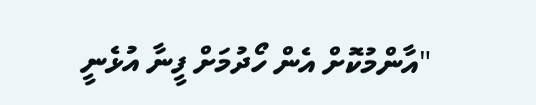"އާންމުކޮށް އެން ހޯދުމަށް ފީނާ އުޅެނީ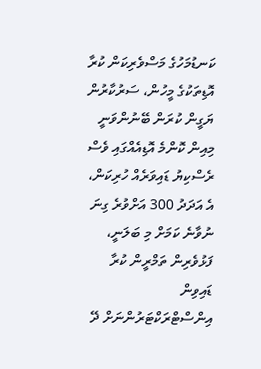ކަނޑުމަހުގެ މަސްވެރިކަން ކުރާ އޮޑިތަކުގެ މީހުން، ސަރުކާރުން ޔަގީން ކުރަން ބޭނުންވަނީ މިއިން ކޮންމެ އޮޑިއެއްގައި ވެސް ރެސްކިޔު ޑައިވަރެއް ހުރިކަން، އެ އަދަދު 300 އަށްވުރެ ގިނަ ނުވާނެ ކަމަށް މި ބަލަނީ، ފަޅުވެރިން ތަމްރީން ކުރާ ޑައިވިން އިންސްޓްރަކްޓަރުންނަށް ދޭ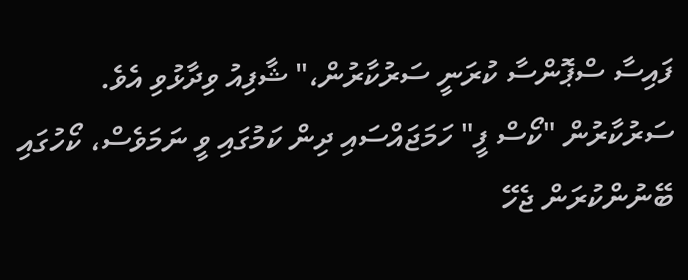ފައިސާ ސްޕޮންސާ ކުރަނީ ސަރުކާރުން،" ޝާފިއު ވިދާޅުވި އެވެ.
ސަރުކާރުން "ކޯސް ފީ" ހަމަޖައްސައި ދިން ކަމުގައި ވީ ނަމަވެސް، ކޯހުގައި ބޭނުންކުރަން ޖެހޭ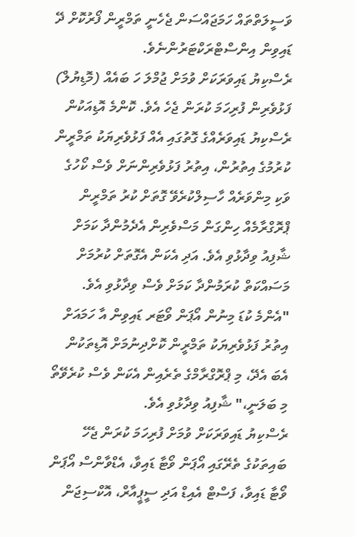ވަސީލަތްތައް ހަމަޖައްސަން ޖެހެނީ ތަމްރީން ފޯރުކޮށް ދޭ ޑައިވިން އިންސްޓްރަކްޓަރުންނެވެ.
ރެސްކިޔު ޑައިވަރަކަށް ވުމަށް ޖުމްލަ ހަ ބައެއް (މޮޑިޔުލް) ފަޅުވެރިން ފުރިހަމަ ކުރަން ޖެހެ އެވެ. ކޮންމެ އޮޑިއަކުން ރެސްކިޔު ޑައިވަރެއްގެ ގޮތުގައި އެއް ފަޅުވެރިޔަކު ތަމްރީން ކުރުމުގެ އިތުރުން، އިތުރު ފަޅުވެރިންނަށް ވެސް ކޯހުގެ ވަކި މިންވަރެއް ހާސިލްކުރެވޭ ގޮތަށް ކުރު ތަމްރީން ޕްރޮގްރާމެއް ހިންގަން މަސްވެރިން އެދެމުންދާ ކަމަށް ޝާފިއު ވިދާޅުވި އެވެ. އަދި އެކަން އެގޮތަށް ކުރުމަށް މަސައްކަތް ކުރަމުންދާ ކަމަށް ވެސް ވިދާޅުވި އެވެ.
"އެންމެ ކުޑަ މިނުން އޯޕަން ވޯޓަރ ޑައިވިން އާ ހަމައަށް އިތުރު ފަޅުވެރިޔަކު ތަމްރީން ކޮށްދިނުމަށް އޮޑިތަކުން އެބަ އެދޭ، މި ޕްރޮގްރާމްގެ ތެރެއިން އެކަން ވެސް ކުރެވޭތޯ މި ބަލަނީ،" ޝާފިއު ވިދާޅުވި އެވެ.
ރެސްކިޔު ޑައިވަރަކަށް ވުމަށް ފުރިހަމަ ކުރަން ޖެހޭ ބައިތަކުގެ ތެރޭގައި އޯޕަން ވޯޓާ ޑައިވާ، އެޑްވާންސް އޯޕަން ވޯޓާ ޑައިވާ، ފަސްޓް އެއިޑް އަދި ސީޕީއާރް، އޮކްސިޖަން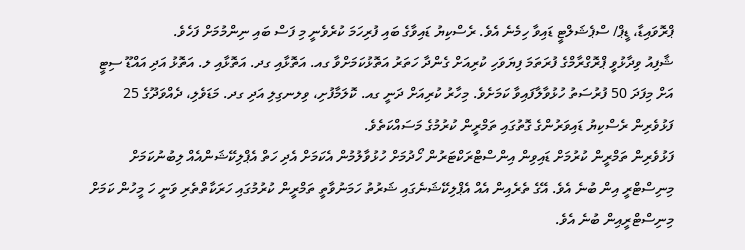ޕްރޮވައިޑާ، ޑީޕް/ ސްޕެޝަލްޓީ ޑައިވާ ހިމެނެ އެވެ. ރެސްކިޔު ޑައިވާގެ ބައި ފުރިހަމަ ކުރެވެނީ މި ފަސް ބައި ނިންމުމަށް ފަހެވެ.
ޝާފިއު ވިދާޅުވީ ޕްރޮގްރާމްގެ ފުރަތަމަ ފިޔަވަހި ކުރިއަށް ގެންދާ ހަތަރު އަތޮޅުކަމަށްވާ ގއ. އަތޮޅާއި ގދ. އަތޮޅާއި ލ. އަތޮޅު އަދި އައްޑޫ ސިޓީ އަށް މިފަދަ 50 ފުރުސަތު ހުޅުވާލާފައިވާ ކަމަށެވެ. މިހާރު ކުރިއަށް ދަނީ ގއ. ކޮލަމާފުށި، ވިލނގިލި އަދި ގދ. މަޑަވެލި، ދެއްވަދޫގެ 25 ފަޅުވެރިން ރެސްކިޔު ޑައިވަރުންގެ ގޮތުގައި ތަމްރީން ކުރުމުގެ މަސައްކަތެވެ.
ފަޅުވެރިން ތަމްރީން ކުރުމަށް ޑައިވިން އިންސްޓްރަކްޓަރުން ހޯދުމަށް ހުޅުވާލުމުން އެކަމަށް އެދި ހަތް އެޕްލިކޭޝަންއެއް ލިބުނުކަމަށް މިނިސްޓްރީ އިން ބުނެ އެވެ. އޭގެ ތެރެއިން އެއް އެޕްލިކޭޝަނެގައި ޝަރުތު ހަމަނުވާތީ ތަމްރީން ކުރުމުގައި ހަރަކާތްތެރި ވަނީ ހަ މީހުން ކަމަށް މިނިސްޓްރީއިން ބުނެ އެވެ.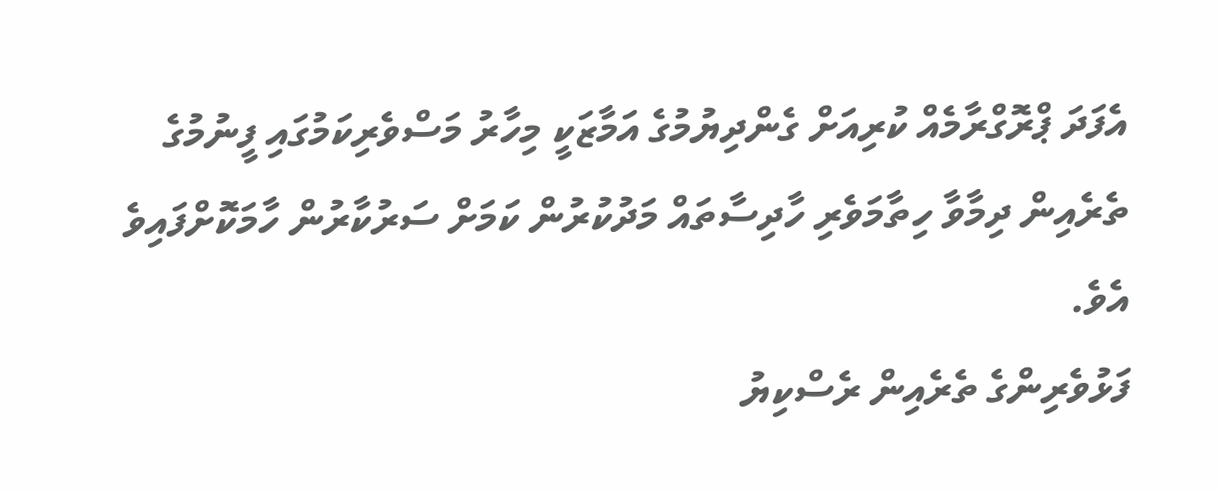އެފަދަ ޕްރޮގްރާމެއް ކުރިއަށް ގެންދިޔުމުގެ އަމާޒަކީ މިހާރު މަސްވެރިކަމުގައި ފީނުމުގެ ތެރެއިން ދިމާވާ ހިތާމަވެރި ހާދިސާތައް މަދުކުރުން ކަމަށް ސަރުކާރުން ހާމަކޮށްފައިވެ އެވެ.
ފަޅުވެރިންގެ ތެރެއިން ރެސްކިޔު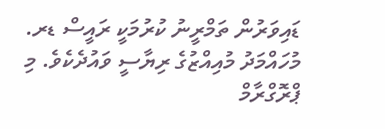ޑައިވަރުން ތަމްރީނު ކުރުމަކީ ރައީސް ޑރ. މުހައްމަދު މުއިއްޒުގެ ރިޔާސީ ވައުދެކެވެ. މި ޕްރޮގްރާމް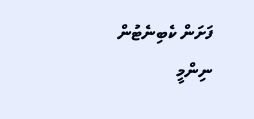ފަށަން ކެބިނެޓުން ނިންމީ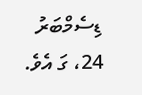ޑިސެމްބަރު 24، ގަ އެވެ.